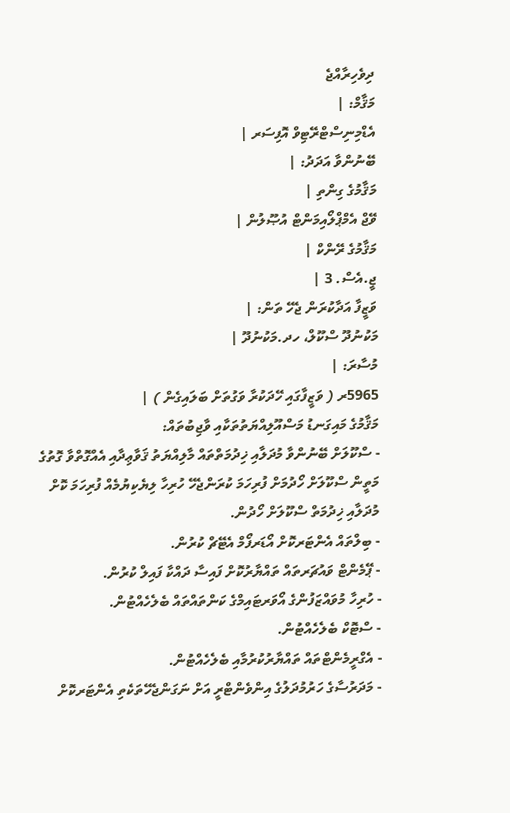ދިވެހިރާއްޖެ
މަޤާމް: |
އެޑްމިނިސްޓްރޭޓިވް އޮފިސަރ |
ބޭނުންވާ އަދަދު: |
މަޤާމުގެ ގިންތި |
ވޭޖް އެމްޕްލޯއިމަންޓް އުޞޫލުން |
މަޤާމުގެ ރޭންކް |
ޖީ.އެސް. 3 |
ވަޒީފާ އަދާކުރަން ޖެހޭ ތަން: |
މަކުނުދޫ ސްކޫލް، ހދ.މަކުނުދޫ |
މުސާރަ: |
5965ރ ( ވަޒީފާގައި ހޭދަކުރާ ވަގުތަށް ބަލައިގެން ) |
މަޤާމުގެ މައިގަނޑު މަސްއޫލިއްޔަތުތަކާއި ވާޖިބުތައް:
- ސްކޫލަށް ބޭނުންވާ މުދަލާއި ޚިދުމަތްތައް މާލިއްޔަތު ޤަވާޢިދާއި އެއްގޮތްވާ ގޮތުގެ މަތީން ސްކޫލަށް ހޯދުމަށް ފުރިހަމަ ކުރަންޖެހޭ ހުރިހާ ލިޔެކިޔުމެއް ފުރިހަމަ ކޮށް މުދަލާއި ޚިދުމަތް ސްކޫލަށް ހޯދުން.
- ބިލްތައް އެންޓަރކޮށް އޯޑަރފޯމް އެޓޭޗް ކުރުން.
- ޕޭމެންޓް ވައުޗަރތައް ތައްޔާރުކޮށް ފައިސާ ދައްކާ ފައިލް ކުރުން.
- ހުރިހާ މުވައްޒަފުންގެ އޯވަރޓައިމްގެ ކަންތައްތައް ބެލެހެއްޓުން.
- ސްޓޮކް ބެލެހެއްޓުން.
- އެގްރީމެންޓްތައް ތައްޔާރުކުރުމާއި ބެލެހެއްޓުން.
- މަދަރުސާގެ ހަރުމުދަލުގެ އިންވެންޓްރީ އަށް ނަގަންޖެހޭތަކެތި އެންޓަރކޮށް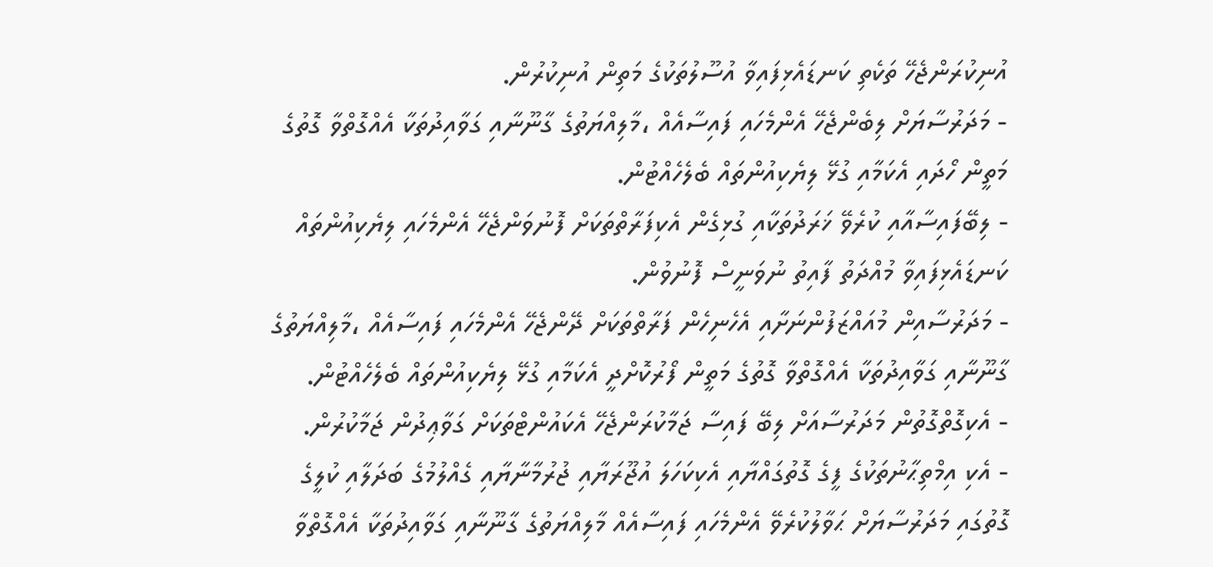އުނިކުރަންޖެހޭ ތަކެތި ކަނޑައެޅިފައިވާ އުސޫލުތަކުގެ މަތިން އުނިކުރުން.
- މަދަރުސާޔަށް ލިބެންޖެހޭ އެންމެހައި ފައިސާއެއް ،މާލިއްޔަތުގެ ގާނޫނާއި ގަވާއިދުތަކާ އެއްގޮތްވާ ގޮތުގެ މަތީން ހޯދައި އެކަމާއި ގުޅޭ ލިޔެކިއުންތައް ބެލެހެއްޓުން.
- ލިބޭފައިސާއާއި ކުރެވޭ ޚަރަދުތަކާއި ގުޅިގެން އެކިފަރާތްތަކަށް ފޮނުވަންޖެހޭ އެންމެހައި ލިޔެކިއުންތައް ކަނޑައެޅިފައިވާ މުއްދަތު ފާއިތު ނުވަނީސް ފޮނުވުން.
- މަދަރުސާއިން މުއައްޒަފުންނަށާއި އެހެނިހެން ފަރާތްތަކަށް ދޭންޖެހޭ އެންމެހައި ފައިސާއެއް ،މާލިއްޔަތުގެ ގާނޫނާއި ގަވާއިދުތަކާ އެއްގޮތްވާ ގޮތުގެ މަތީން ފޯރުކޮށްދީ އެކަމާއި ގުޅޭ ލިޔެކިއުންތައް ބެލެހެއްޓުން.
- އެކިގޮތްގޮތުން މަދަރުސާއަށް ލިބޭ ފައިސާ ޖަމާކުރަންޖެހޭ އެކައުންޓްތަކަށް ގަވާޢިދުން ޖަމާކުރުން.
- އެކި އިމްތިޙާނުތަކުގެ ފީގެ ގޮތުގައްޔާއި އެކިކަހަލަ އުޖޫރަޔާއި ޖުރުމާނާޔާއި ގެއްލުމުގެ ބަދަލާއި ކުލީގެ ގޮތުގައި މަދަރުސާޔަށް ޙަވާލުކުރެވޭ އެންމެހައި ފައިސާއެއް މާލިއްޔަތުގެ ގާނޫނާއި ގަވާއިދުތަކާ އެއްގޮތްވާ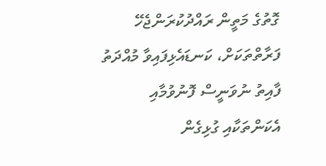ގޮތުގެ މަތީން ރައްދުކުރަންޖެހޭ ފަރާތްތަކަށް، ކަނޑައެޅިފައިވާ މުއްދަތު ފާއިތު ނުވަނީސް ފޮނުވުމާއި އެކަންތަކާއި ގުޅިގެން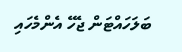ބަލަހައްޓަން ޖެހޭ އެންމެހައި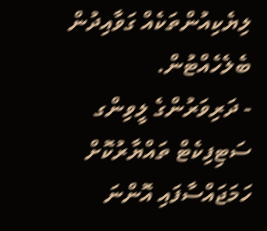ލިޔެކިއުންތަކެއް ގަވާއިދުން ބެލެހެއްޓުން.
- ދަރިވަރުންގެ ލީވިންގ ސަޓިފިކެޓް ތައްޔާރުކޮށް ހަމަޖައްސާފައި އޮންނަ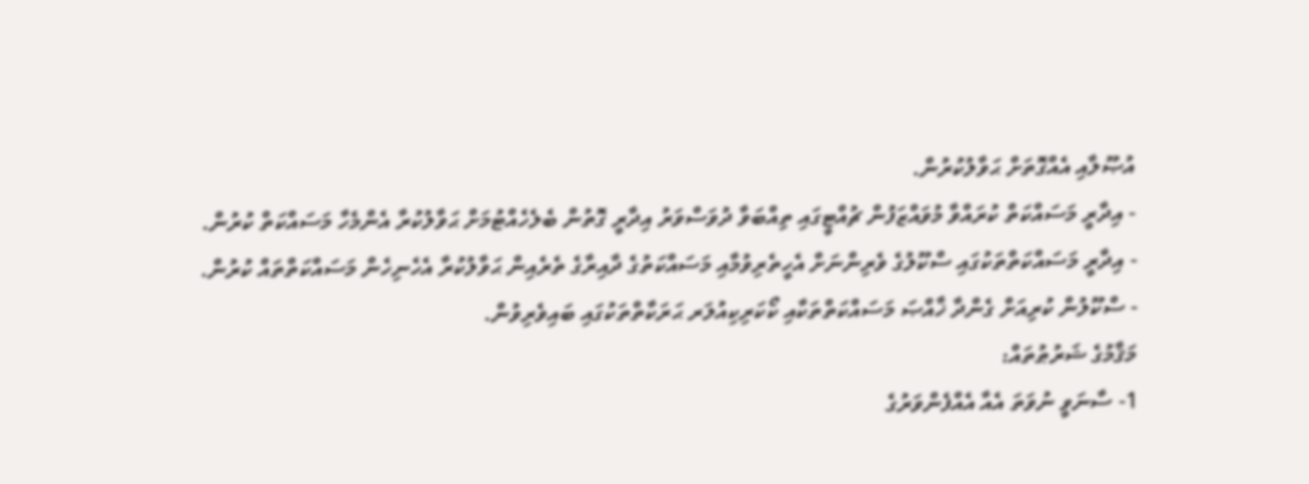އުޞޫލާއި އެއްގޮތަށް ޙަވާލުކުރުން.
- އިދާރީ މަސައްކަތް ކުރައްވާ މުވައްޒަފުން ޗުއްޓީގައި ތިއްބަވާ ދުވަސްވަރު އިދާރީ ގޮތުން ބެލެހެއްޓުމަށް ޙަވާލުކުރާ އެންމެހާ މަސައްކަތް ކުރުން.
- އިދާރީ މަސައްކަތްތަކުގައި ސްކޫލުގެ ވެރިންނަށް އެހީތެރިވުމާއި މަސައްކަތުގެ ދާއިރާގެ ތެރެއިން ޙަވާލުކުރާ އެހެނިހެން މަސައްކަތްތައް ކުރުން.
- ސްކޫލުން ކުރިއަށް ގެންދާ ޚާއްޞަ މަސައްކަތްތަކާއި ކޯކަރިކިއުލަރ ޙަރަކާތްތަކުގައި ބައިވެރިވުން.
މަޤާމުގެ ޝަރުޠުތައް:
1- ސާނަވީ ނުވަތަ އެއާ އެއްފެންވަރުގެ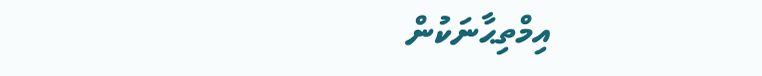އިމްތިޙާނަކުން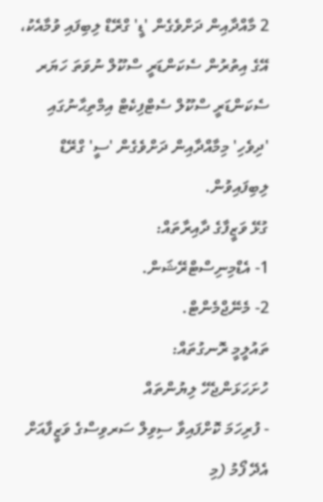2 މާއްދާއިން ދަށްވެގެން 'ޑީ' ގްރޭޑް ލިބިފައި ވުމާއެކު، އޭގެ އިތުރުން ސެކަންޑަރީ ސްކޫލް ނުވަތަ ހަޔަރ ސެކަންޑަރީ ސްކޫލް ސެޓްފިކެޓް އިމްތިޙާނުގައި 'ދިވެހި' މިމާއްދާއިން ދަށްވެގެން 'ސީ' ގްރޭޑް ލިބިފައިވުން.
ގުޅޭ ވަޒީފާގެ ދާއިރާތައް:
1- އެޑްމިނިސްޓްރޭޝަން.
2- މެނޭޖްމެންޓް.
ތައުލީމީ ރޮނގުތައް:
ހުށަހަޅަންޖެހޭ ލިޔުންތައް
- ފުރިހަމަ ކޮށްފައިވާ ސިވިލް ސަރވިސްގެ ވަޒީފާއަށް އެދޭ ފޯމު (މި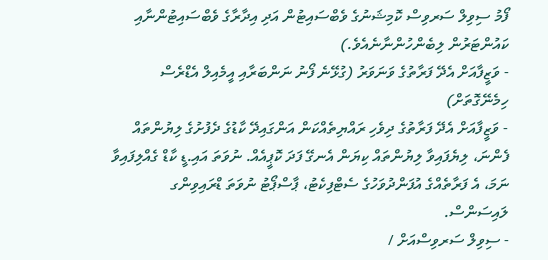ފޯމު ސިވިލް ސަރވިސް ކޮމިޝަނުގެ ވެބްސައިޓުން އަދި އިދާރާގެ ވެބްސައިޓުންނާއި ކައުންޓަރުން ލިބެންހުންނާނެއެވެ.)
- ވަޒީފާއަށް އެދޭ ފަރާތުގެ ވަނަވަރު (ގުޅޭނެ ފޯނު ނަންބަރާއި އީމެއިލް އެޑްރެސް ހިމެނޭގޮތަށް)
- ވަޒީފާއަށް އެދޭ ފަރާތުގެ ދިވެހި ރައްޔިތެއްކަން އަންގައިދޭ ކާޑުގެ ދެފުށުގެ ލިޔުންތައް ފެންނަ، ލިޔެފައިވާ ލިޔުންތައް ކިޔަން އެނގޭ ފަދަ ކޮޕީއެއް. ނުވަތަ އައި.ޑީ ކާޑް ގެއްލިފައިވާ ނަމަ، އެ ފަރާތެއްގެ އުފަންދުވަހުގެ ސެޓްފިކެޓު، ޕާސްޕޯޓު ނުވަތަ ޑްރައިވިންގ ލައިސަންސް.
- ސިވިލް ސަރވިސްއަށް /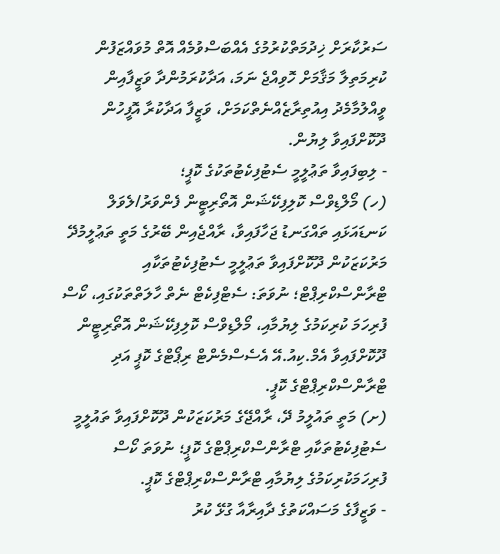ސަރުކާރަށް ޚިދުމަތްކުރުމުގެ އެއްބަސްވުމެއް އޮތް މުވައްޒަފުން ކުރިމަތިލާ މަޤާމަށް ހޮވިއްޖެ ނަމަ، އަދާކުރަމުންދާ ވަޒީފާއިން ވީއްލުމާމެދު އިއުތިރާޒެއްނެތްކަމަށް، ވަޒީފާ އަދާކުރާ އޮފީހުން ދޫކޮށްފައިވާ ލިޔުން.
- ލިބިފައިވާ ތަޢުލީމީ ސެޓުފިކެޓުތަކުގެ ކޮޕީ؛
(ހ) މޯލްޑިވްސް ކޮލިފިކޭޝަން އޮތޯރިޓީން ފެންވަރު/ލެވަލް ކަނޑައަޅައި ތައްގަނޑު ޖަހާފައިވާ، ރާއްޖެއިން ބޭރުގެ މަތީ ތަޢުލީމުދޭ މަރުކަޒަކުން ދޫކޮށްފައިވާ ތަޢުލީމީ ސެޓުފިކެޓުތަކާއި ޓްރާންސްކްރިޕްޓް؛ ނުވަތަ: ސެޓްފިކެޓް ނެތް ހާލަތްތަކުގައި، ކޯސް ފުރިހަމަ ކުރިކަމުގެ ލިޔުމާއި، މޯލްޑިވްސް ކޮލިފިކޭޝަން އޮތޯރިޓީން ދޫކޮށްފައިވާ އެމް.ކިއު.އޭ އެސެސްމެންޓް ރިޕޯޓްގެ ކޮޕީ އަދި ޓްރާންސްކްރިޕްޓްގެ ކޮޕީ.
(ށ) މަތީ ތައުލީމު ދޭ، ރާއްޖޭގެ މަރުކަޒަކުން ދޫކޮށްފައިވާ ތައުލީމީ ސެޓުފިކެޓުތަކާއި ޓްރާންސްކްރިޕްޓްގެ ކޮޕީ؛ ނުވަތަ ކޯސް ފުރިހަމަކުރިކަމުގެ ލިޔުމާއި ޓްރާންސްކްރިޕްޓްގެ ކޮޕީ.
- ވަޒީފާގެ މަސައްކަތުގެ ދާއިރާއާ ގުޅޭ ކުރު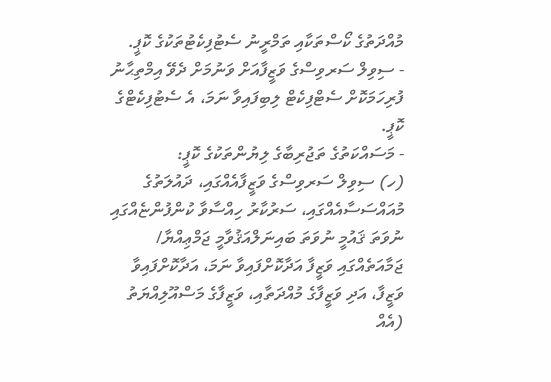މުއްދަތުގެ ކޯސްތަކާއި ތަމްރީނު ސެޓުފިކެޓުތަކުގެ ކޮޕީ.
- ސިވިލް ސަރވިސްގެ ވަޒީފާއަށް ވަނުމަށް ދެވޭ އިމްތިޙާނު ފުރިހަމަކޮށް ސެޓްފިކެޓް ލިބިފައިވާ ނަމަ، އެ ސެޓުފިކެޓްގެ ކޮޕީ.
- މަސައްކަތުގެ ތަޖުރިބާގެ ލިޔުންތަކުގެ ކޮޕީ:
(ހ) ސިވިލް ސަރވިސްގެ ވަޒީފާއެއްގައި، ދައުލަތުގެ މުއައްސަސާއެއްގައި، ސަރުކާރު ހިއްސާވާ ކުންފުންޏެއްގައި ނުވަތަ ޤައުމީ ނުވަތަ ބައިނަލްއަޤުވާމީ ޖަމްޢިއްޔާ/ ޖަމާއަތެއްގައި ވަޒީފާ އަދާކޮށްފައިވާ ނަމަ، އަދާކޮށްފައިވާ ވަޒީފާ، އަދި ވަޒީފާގެ މުއްދަތާއި، ވަޒީފާގެ މަސްއޫލިއްޔަތު (އެއް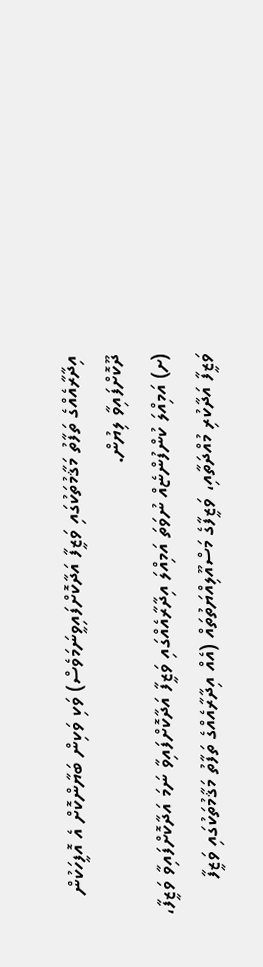އިދާރާއެއްގެ ތަފާތު މަޤާމުތަކުގައި ވަޒީފާ އަދާކޮށްފައިވީނަމަވެސް) ވަކި ވަކިން ބަޔާންކޮށް އެ އޮފީހަކުން ދޫކޮށްފައިވާ ލިޔުން.
(ށ) އަމިއްލަ ކުންފުންޏެއް ނުވަތަ އަމިއްލަ އިދާރާއެއްގައި ވަޒީފާ އަދާކޮށްފައިވާ ނަމަ އަދާކޮށްފައިވާ ވަޒީފާ، ވަޒީފާ އަދާކުރި މުއްދަތާއި، ވަޒީފާގެ މަސްއޫލިއްޔަތުތައް (އެއް އިދާރާއެއްގެ ތަފާތު މަޤާމުތަކުގައި ވަޒީފާ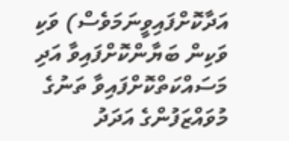އަދާކޮށްފައިވީނަމަވެސް) ވަކި ވަކިން ބަޔާންކޮށްފައިވާ އަދި މަސައްކަތްކޮށްފައިވާ ތަނުގެ މުވައްޒަފުންގެ އަދަދު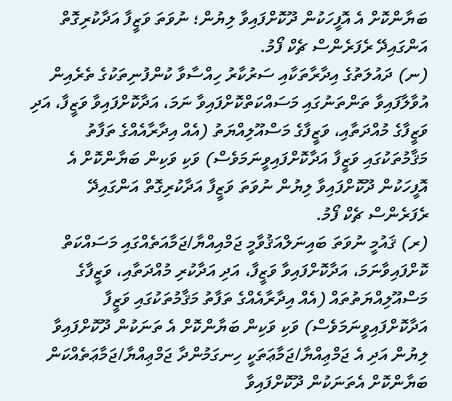ބަޔާންކޮށް އެ އޮފީހަކުން ދޫކޮށްފައިވާ ލިޔުން؛ ނުވަތަ ވަޒީފާ އަދާކުރިގޮތް އަންގައިދޭ ރެފަރެންސް ޗެކް ފޯމު.
(ނ) ދައުލަތުގެ އިދާރާތަކާއި ސަރުކާރު ހިއްސާވާ ކުންފުނިތަކުގެ ތެރެއިން އުވާލާފައިވާ ތަންތަނުގައި މަސައްކަތްކޮށްފައިވާ ނަމަ، އަދާކޮށްފައިވާ ވަޒީފާ، އަދި ވަޒީފާގެ މުއްދަތާއި، ވަޒީފާގެ މަސްއޫލިއްޔަތު (އެއް އިދާރާއެއްގެ ތަފާތު މަޤާމުތަކުގައި ވަޒީފާ އަދާކޮށްފައިވީނަމަވެސް) ވަކި ވަކިން ބަޔާންކޮށް އެ އޮފީހަކުން ދޫކޮށްފައިވާ ލިޔުން ނުވަތަ ވަޒީފާ އަދާކުރިގޮތް އަންގައިދޭ ރެފަރެންސް ޗެކް ފޯމު.
(ރ) ޤައުމީ ނުވަތަ ބައިނަލްއަޤުވާމީ ޖަމްއިއްޔާ/ޖަމާއަތެއްގައި މަސައްކަތް ކޮށްފައިވާނަމަ، އަދާކޮށްފައިވާ ވަޒީފާ، އަދި އަދާކުރި މުއްދަތާއި، ވަޒީފާގެ މަސްއޫލިއްޔަތުތައް (އެއް އިދާރާއެއްގެ ތަފާތު މަޤާމުތަކުގައި ވަޒީފާ އަދާކޮށްފައިވީނަމަވެސް) ވަކި ވަކިން ބަޔާންކޮށް އެ ތަނަކުން ދޫކޮށްފައިވާ ލިޔުން އަދި އެ ޖަމްޢިއްޔާ/ޖަމާޢަތަކީ ހިނގަމުންދާ ޖަމްޢިއްޔާ/ޖަމާޢަތެއްކަން ބަޔާންކޮށް އެތަނަކުން ދޫކޮށްފައިވާ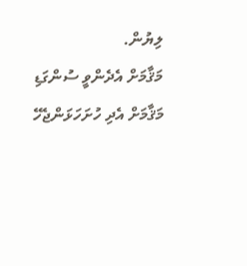ލިޔުން.
މަޤާމަށް އެދެންވީ ސުންގަޑި
މަޤާމަށް އެދި ހުށަހަޅަންޖެހޭ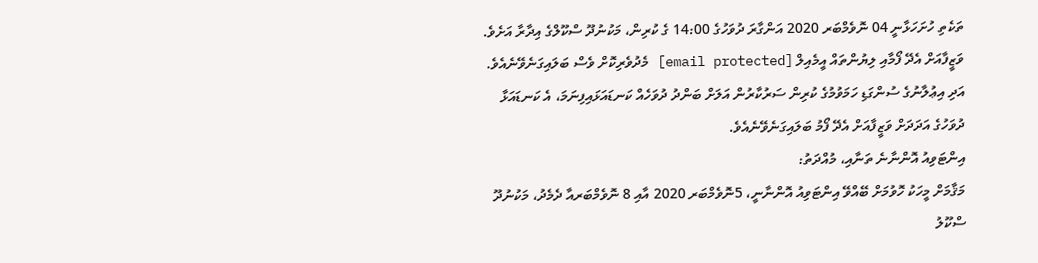ތަކެތި ހުށަހަޅާނީ 04 ނޮވެމްބަރ 2020 އަންގާރަ ދުވަހުގެ 14:00 ގެ ކުރިން، މަކުނުދޫ ސްކޫލްގެ އިދާރާ އަށެވެ. ވަޒީފާއަށް އެދޭ ފޯމާއި ލިޔުންތައް އީމެއިލް [email protected] މެދުވެރިކޮށް ވެސް ބަލައިގަނެވޭނެއެވެ. އަދި އިޢުލާނުގެ ސުންގަޑި ހަމަވުމުގެ ކުރިން ސަރުކާރުން އަލަށް ބަންދު ދުވަހެއް ކަނޑައަޅައިފިނަމަ، އެ ކަނޑައަޅާ ދުވަހުގެ އަދަދަށް ވަޒީފާއަށް އެދޭ ފޯމު ބަލައިގަނެވޭނެއެވެ.
އިންޓަވިއު އޮންނާނެ ތަނާއި، މުއްދަތު:
މަޤާމަށް މީހަކު ހޮވުމަށް ބޭއްވޭ އިންޓަވިއު އޮންނާނީ، 5ނޮވެމްބަރ 2020 އާއި 8 ނޮވެމްބަރއާ ދެމެދު، މަކުނުދޫ ސްކޫލު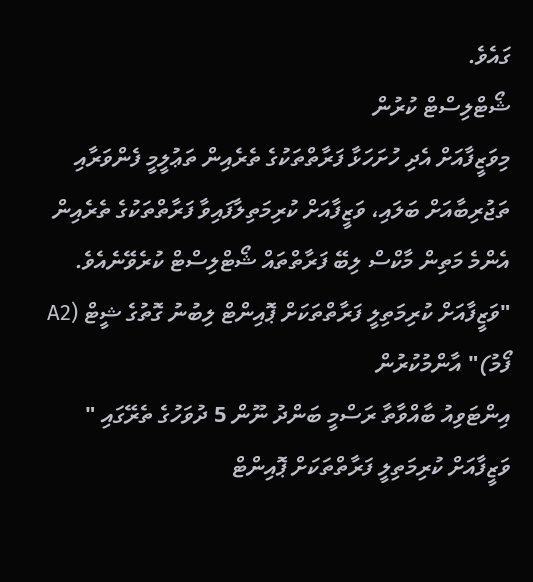ގައެވެ.
ޝޯޓްލިސްޓް ކުރުން
މިވަޒީފާއަށް އެދި ހުށަހަޅާ ފަރާތްތަކުގެ ތެރެއިން ތަޢުލީމީ ފެންވަރާއި ތަޖުރިބާއަށް ބަލައި، ވަޒީފާއަށް ކުރިމަތިލާފައިވާ ފަރާތްތަކުގެ ތެރެއިން އެންމެ މަތިން މާކްސް ލިބޭ ފަރާތްތައް ޝޯޓްލިސްޓް ކުރެވޭނެއެވެ.
"ވަޒީފާއަށް ކުރިމަތިލީ ފަރާތްތަކަށް ޕޮއިންޓް ލިބުނު ގޮތުގެ ޝީޓް (A2 ފޯމު)" އާންމުކުރުން
އިންޓަވިއު ބާއްވާތާ ރަސްމީ ބަންދު ނޫން 5 ދުވަހުގެ ތެރޭގައި " ވަޒީފާއަށް ކުރިމަތިލީ ފަރާތްތަކަށް ޕޮއިންޓް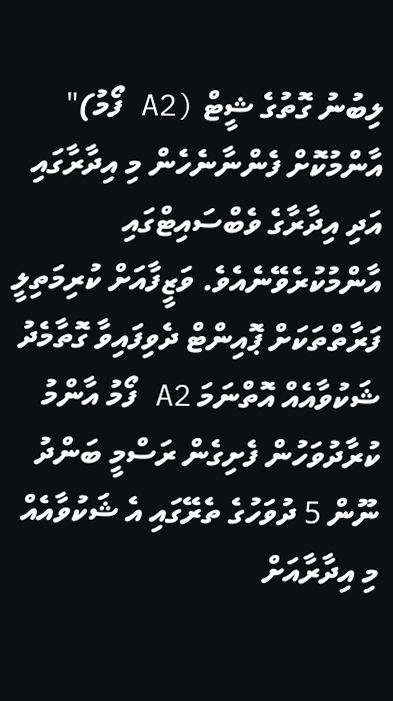ލިބުނު ގޮތުގެ ޝީޓް (A2 ފޯމު)" އާންމުކޮށް ފެންނާނެހެން މި އިދާރާގައި އަދި އިދާރާގެ ވެބްސައިޓްގައި އާންމުކުރެވޭނެއެވެ. ވަޒީފާއަށް ކުރިމަތިލީ ފަރާތްތަކަށް ޕޮއިންޓް ދެވިފައިވާ ގޮތާމެދު ޝަކުވާއެއް އޮތްނަމަ A2 ފޯމު އާންމު ކުރާދުވަހުން ފެށިގެން ރަސްމީ ބަންދު ނޫން 5 ދުވަހުގެ ތެރޭގައި އެ ޝަކުވާއެއް މި އިދާރާއަށް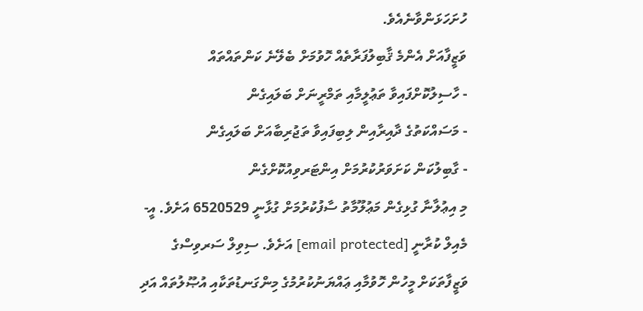ހުށަހަޅަންވާނެއެވެ.
ވަޒީފާއަށް އެންމެ ޤާބިލުފަރާތެއް ހޮވުމަށް ބެލޭނެ ކަންތައްތައް
- ހާސިލުކޮށްފައިވާ ތަޢުލީމާއި ތަމްރީނަށް ބަލައިގެން
- މަސައްކަތުގެ ދާއިރާއިން ލިބިފައިވާ ތަޖުރިބާއަށް ބަލައިގެން
- ގާބިލުކަން ކަށަވަރުކުރުމަށް އިންޓަރވިއުކޮށްގެން
މި އިޢުލާނާ ގުޅިގެން މަޢުލޫމާތު ސާފުކުރުމަށް ގުޅާނީ 6520529 އަށެވެ. އީ-މެއިލް ކުރާނީ [email protected] އަށެވެ. ސިވިލް ސަރވިސްގެ ވަޒީފާތަކަށް މީހުން ހޮވުމާއި ޢައްޔަނުކުރުމުގެ މިންގަނޑުތަކާއި އުޞޫލުތައް އަދި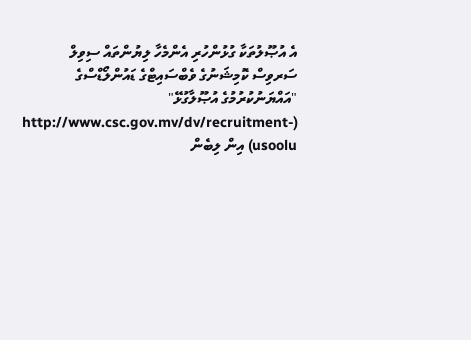އެ އުޞޫލުތަކާ ގުޅުންހުރި އެންމެހާ ލިޔުންތައް ސިވިލް ސަރވިސް ކޮމިޝަނުގެ ވެބްސައިޓްގެ ޑައުންލޯޑްސްގެ "އައްޔަނުކުރުމުގެ އުޞޫލާގުޅޭ" (http://www.csc.gov.mv/dv/recruitment-usoolu) އިން ލިބެން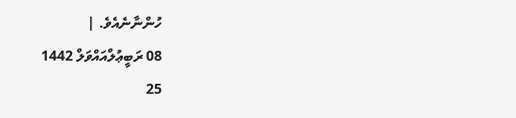ހުންނާނެއެވެ. |
08 ރަބީޢުލްއައްވަލް 1442
25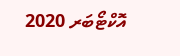އޮކްޓޯބަރ 2020